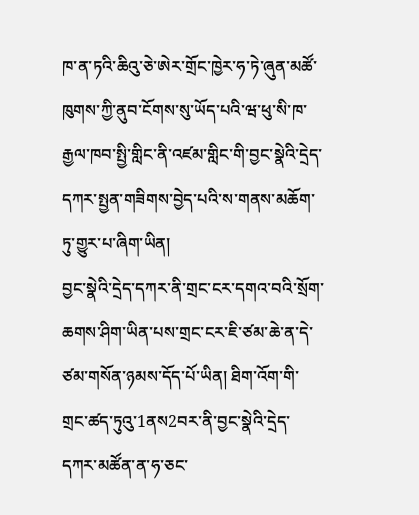ཁ་ན་ཏའི་ཆིའུ་ཅེ་ཨེར་གྲོང་ཁྱེར་ཧ་ཏེ་ཞུན་མཚོ་ཁུགས་ཀྱི་ནུབ་ངོགས་སུ་ཡོད་པའི་ཝ་ཕུ་སི་ཁ་རྒྱལ་ཁབ་སྤྱི་གླིང་ནི་འཛམ་གླིང་གི་བྱང་སྣེའི་དྲེད་དཀར་སྤྱན་གཟིགས་བྱེད་པའི་ས་གནས་མཆོག་ཏུ་གྱུར་པ་ཞིག་ཡིན།
བྱང་སྣེའི་དྲེད་དཀར་ནི་གྲང་ངར་དགའ་བའི་སྲོག་ཆགས་ཤིག་ཡིན་པས་གྲང་ངར་ཇི་ཙམ་ཆེ་ན་དེ་ཙམ་གསོན་ཉམས་དོད་པོ་ཡིན། ཐིག་འོག་གི་གྲང་ཚད་ཏུའུ་1ནས2བར་ནི་བྱང་སྣེའི་དྲེད་དཀར་མཚོན་ན་ཧ་ཅང་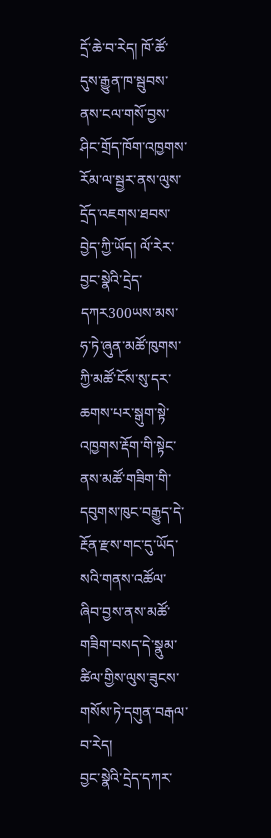དྲོ་ཆེ་བ་རེད། ཁོ་ཚོ་དུས་རྒྱུན་ཁ་སྦུབས་ནས་ངལ་གསོ་བྱས་ཤིང་གྲོད་ཁོག་འཁྱགས་རོམ་ལ་སྦྱར་ནས་ལུས་དྲོད་འཇགས་ཐབས་བྱེད་ཀྱི་ཡོད། ལོ་རེར་བྱང་སྣེའི་དྲེད་དཀར300ཡས་མས་ཧ་ཏེ་ཞུན་མཚོ་ཁུགས་ཀྱི་མཚོ་ངོས་སུ་དར་ཆགས་པར་སྒུག་སྟེ་འཁྱགས་རྡོག་གི་སྟེང་ནས་མཚོ་གཟིག་གི་དབུགས་ཁུང་བརྒྱུད་དེ་རྔོན་རྫས་གང་དུ་ཡོད་སའི་གནས་འཚོལ་ཞིབ་བྱས་ནས་མཚོ་གཟིག་བསད་དེ་སྣུམ་ཚིལ་གྱིས་ལུས་ཟུངས་གསོས་ཏེ་དགུན་བརྒལ་བ་རེད།
བྱང་སྣེའི་དྲེད་དཀར་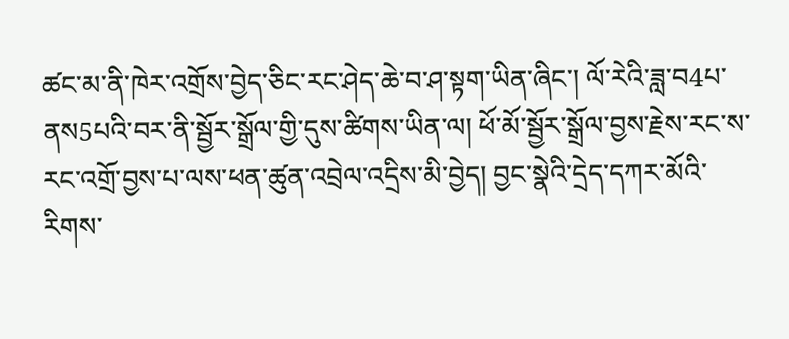ཚང་མ་ནི་ཁེར་འགྲོས་བྱེད་ཅིང་རང་ཤེད་ཆེ་བ་ཤ་སྟག་ཡིན་ཞིང་། ལོ་རེའི་ཟླ་བ4པ་ནས5པའི་བར་ནི་སྦྱོར་སྒྲོལ་གྱི་དུས་ཚིགས་ཡིན་ལ། ཕོ་མོ་སྦྱོར་སྒྲོལ་བྱས་རྗེས་རང་ས་རང་འགྲོ་བྱས་པ་ལས་ཕན་ཚུན་འབྲེལ་འདྲིས་མི་བྱེད། བྱང་སྣེའི་དྲེད་དཀར་མོའི་རིགས་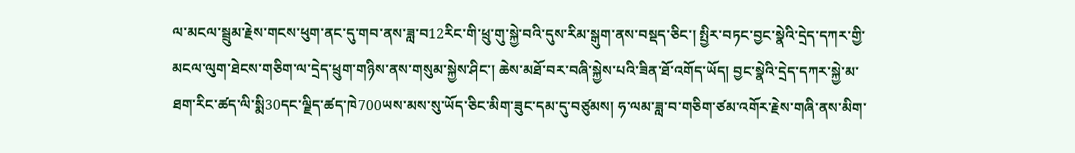ལ་མངལ་སྦྲུམ་རྗེས་གངས་ཕུག་ནང་དུ་གབ་ནས་ཟླ་བ12རིང་གི་ཕྲུ་གུ་སྐྱེ་བའི་དུས་རིམ་སྒུག་ནས་བསྡད་ཅིང་། སྤྱིར་བཏང་བྱང་སྣེའི་དྲེད་དཀར་གྱི་མངལ་ལུག་ཐེངས་གཅིག་ལ་དྲེད་ཕྲུག་གཉིས་ནས་གསུམ་སྐྱེས་ཤིང་། ཆེས་མཐོ་བར་བཞི་སྐྱེས་པའི་ཟིན་ཐོ་འགོད་ཡོད། བྱང་སྣེའི་དྲེད་དཀར་སྐྱེ་མ་ཐག་རིང་ཚད་ལི་སྨི30དང་ལྗིད་ཚད་ཁེ700ཡས་མས་སུ་ཡོད་ཅིང་མིག་ཟུང་དམ་དུ་བཙུམས། ཧ་ལམ་ཟླ་བ་གཅིག་ཙམ་འགོར་རྗེས་གཞི་ནས་མིག་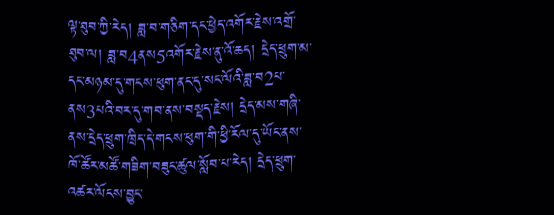ལྟ་ཐུབ་ཀྱི་རེད། ཟླ་བ་གཅིག་དང་ཕྱེད་འགོར་རྗེས་འགྲོ་ཐུབ་ལ། ཟླ་བ4ནས5འགོར་རྗེས་ནུ་འོ་ཆད། དྲེད་ཕྲུག་མ་དང་མཉམ་དུ་གངས་ཕུག་ནང་དུ་སང་ལོའི་ཟླ་བ2པ་ནས3པའི་བར་དུ་གབ་ནས་བསྡད་རྗེས། དྲེད་མས་གཞི་ནས་དྲེད་ཕྲུག་ཁྲིད་དེ་གངས་ཕུག་གི་ཕྱི་རོལ་དུ་ཡོང་ནས་ཁོ་ཚོར་མཚོ་གཟིག་བཟུང་ཚུལ་སློབ་པ་རེད། དྲེད་ཕྲུག་འཚར་ལོངས་བྱུང་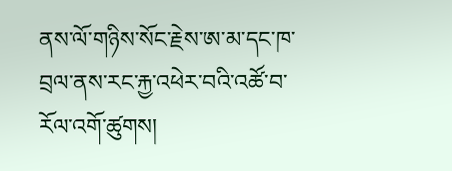ནས་ལོ་གཉིས་སོང་རྗེས་ཨ་མ་དང་ཁ་བྲལ་ནས་རང་རྐྱ་འཕེར་བའི་འཚོ་བ་རོལ་འགོ་ཚུགས།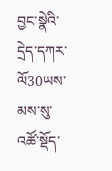བྱང་སྣེའི་དྲེད་དཀར་ལོ30ཡས་མས་སུ་འཚོ་སྡོད་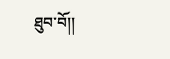ཐུབ་བོ།།